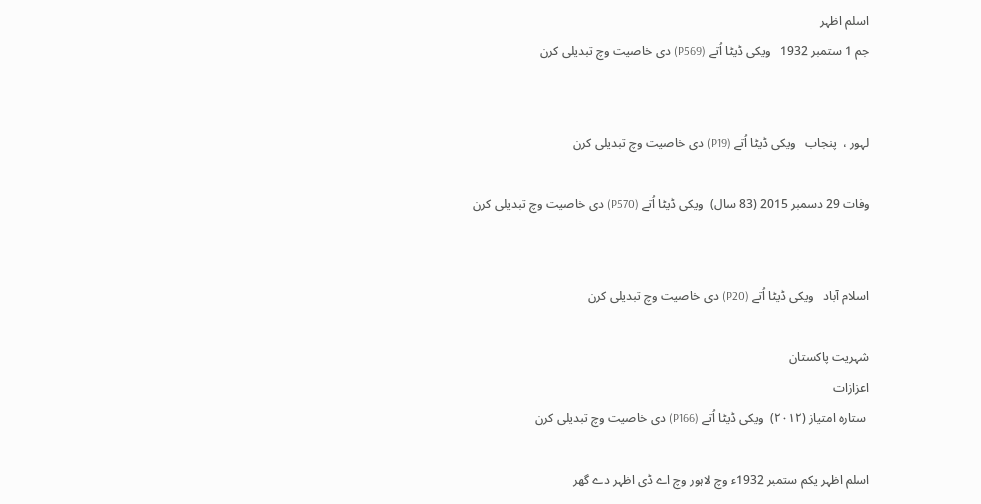اسلم اظہر
جم 1 ستمبر 1932   ویکی ڈیٹا اُتے (P569) دی خاصیت وچ تبدیلی کرن


لہور ،  پنجاب   ویکی ڈیٹا اُتے (P19) دی خاصیت وچ تبدیلی کرن

وفات 29 دسمبر 2015 (83 سال)  ویکی ڈیٹا اُتے (P570) دی خاصیت وچ تبدیلی کرن


اسلام آباد   ویکی ڈیٹا اُتے (P20) دی خاصیت وچ تبدیلی کرن

شہریت پاکستان
اعزازات
 ستارہ امتیاز (۲۰۱۲)  ویکی ڈیٹا اُتے (P166) دی خاصیت وچ تبدیلی کرن

اسلم اظہر یکم ستمبر 1932ء وچ لاہور وچ اے ڈی اظہر دے گھر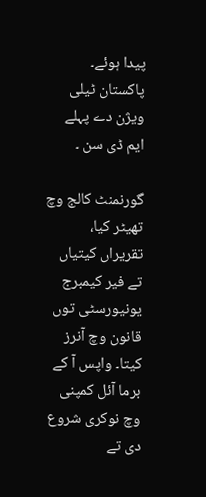پیدا ہوئے۔ پاکستان ٹیلی ویژن دے پہلے ایم ڈی سن ۔

گورنمنٹ کالج وچ تھیٹر کیا، تقریراں کيتياں تے فیر کیمبرج یونیورسٹی توں قانون وچ آنرز کيتا۔ واپس آ کے برما آئل کمپنی وچ نوکری شروع دی تے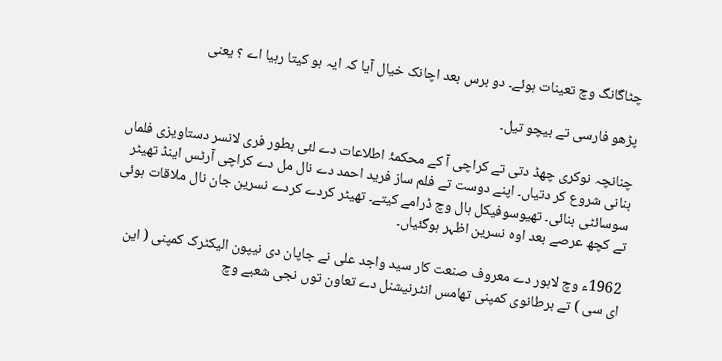چٹاگانگ وچ تعینات ہوئے۔ دو برس بعد اچانک خیال آیا کہ ایہ ہو کيتا رہیا اے ؟ یعنی

پڑھو فارسی تے بیچو تیل۔

چنانچہ نوکری چھڈ دتی تے کراچی آ کے محکمۂ اطلاعات دے لئی بطور فری لانسر دستاویزی فلماں بنانی شروع کر دتیاں۔ اپنے دوست تے فلم ساز فرید احمد دے نال مل دے کراچی آرٹس اینڈ تھیٹر سوسائٹی بنائی۔ تھیوسوفیکل ہال وچ ڈرامے کیتے۔ تھیٹر کردے کردے نسرین جان نال ملاقات ہوئی تے کچھ عرصے بعد اوہ نسرین اظہر ہوگئياں۔

1962ء وچ لاہور دے معروف صنعت کار سید واجد علی نے جاپان دی نیپون الیکٹرک کمپنی ( این ای سی ) تے برطانوی کمپنی تھامس انٹرنیشنل دے تعاون توں نجی شعبے وچ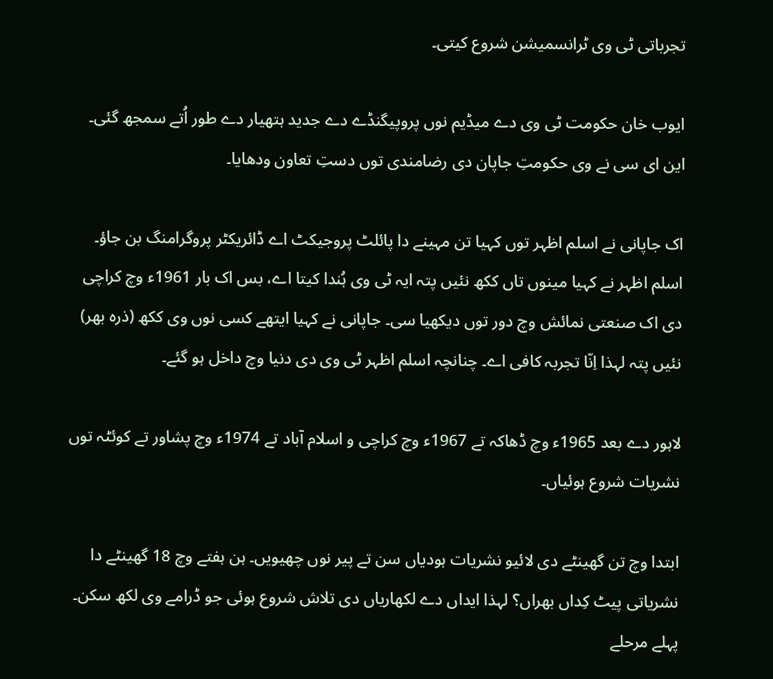تجرباتی ٹی وی ٹرانسمیشن شروع کيتی۔

ایوب خان حکومت ٹی وی دے میڈیم نوں پروپیگنڈے دے جدید ہتھیار دے طور اُتے سمجھ گئی۔ این ای سی نے وی حکومتِ جاپان دی رضامندی توں دستِ تعاون ودھایا۔

اک جاپانی نے اسلم اظہر توں کہیا تن مہینے دا پائلٹ پروجیکٹ اے ڈائریکٹر پروگرامنگ بن جاؤ۔ اسلم اظہر نے کہیا مینوں تاں ککھ نئيں پتہ ایہ ٹی وی ہُندا کيتا اے، بس اک بار 1961ء وچ کراچی دی اک صنعتی نمائش وچ دور توں دیکھیا سی۔ جاپانی نے کہیا ایتھے کسی نوں وی ککھ (ذرہ بھر) نئيں پتہ لہذا اِنّا تجربہ کافی اے۔ چنانچہ اسلم اظہر ٹی وی دی دنیا وچ داخل ہو گئے۔

لاہور دے بعد 1965ء وچ ڈھاکہ تے 1967ء وچ کراچی و اسلام آباد تے 1974ء وچ پشاور تے کوئٹہ توں نشریات شروع ہوئیاں۔

ابتدا وچ تن گھینٹے دی لائیو نشریات ہودیاں سن تے پیر نوں چھیويں۔ ہن ہفتے وچ 18 گھینٹے دا نشریاتی پیٹ کِداں بھراں؟ لہذا ایداں دے لکھاریاں دی تلاش شروع ہوئی جو ڈرامے وی لکھ سکن۔ پہلے مرحلے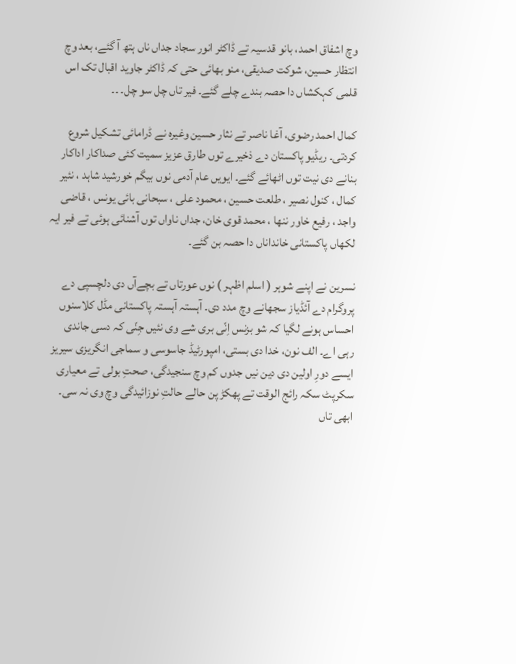وچ اشفاق احمد، بانو قدسیہ تے ڈاکٹر انور سجاد جداں ناں ہتھ آ گئے، بعد وچ انتظار حسین، شوکت صدیقی، منو بھائی حتی کہ ڈاکٹر جاوید اقبال تک اس قلمی کہکشاں دا حصہ بندے چلے گئے۔ فیر تاں چل سو چل۔ ۔۔

کمال احمد رضوی، آغا ناصر تے نثار حسین وغیرہ نے ڈرامائی تشکیل شروع کردتی۔ ریڈیو پاکستان دے ذخیرے توں طارق عزیز سمیت کئی صداکار اداکار بنانے دی نیت توں اٹھائے گئے۔ ایويں عام آدمی نوں بیگم خورشید شاہد ، نئیر کمال ، کنول نصیر ، طلعت حسین ، محمود علی ، سبحانی بائی یونس ، قاضی واجد ، رفیع خاور ننھا ، محمد قوی خان، جداں ناواں توں آشنائی ہوئی تے فیر ایہ لکھاں پاکستانی خانداناں دا حصہ بن گئے۔

نسرین نے اپنے شوہر ( اسلم اظہر ) نوں عورتاں تے بچےآں دی دلچسپی دے پروگرام دے آئڈیاز سجھانے وچ مدد دی۔ آہستہ آہستہ پاکستانی مڈل کلاسنوں احساس ہونے لگیا کہ شو بزنس اِنّی بری شے وی نئيں جِنّی کہ دسی جاندی رہی اے۔ الف نون، خدا دی بستی، امپورٹیڈ جاسوسی و سماجی انگریزی سیریز ايسے دورِ اولین دی دین نيں جدوں کم وچ سنجیدگی، صحتِ بولی تے معیاری سکرپٹ سکہ رائج الوقت تے پھکڑ پن حالے حالتِ نوزائیدگی وچ وی نہ سی۔ ابھی تاں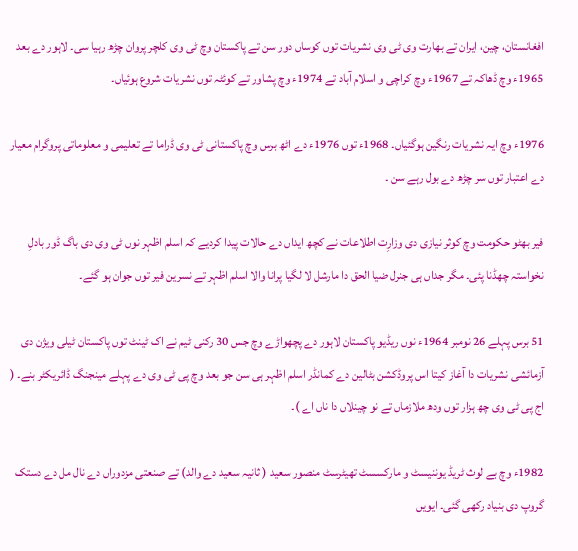افغانستان، چین، ایران تے بھارت وی ٹی وی نشریات توں کوساں دور سن تے پاکستان وچ ٹی وی کلچر پروان چڑھ رہیا سی۔ لاہور دے بعد 1965ء وچ ڈھاکہ تے 1967ء وچ کراچی و اسلام آباد تے 1974ء وچ پشاور تے کوئٹہ توں نشریات شروع ہوئیاں۔

1976ء وچ ایہ نشریات رنگین ہوگئياں۔ 1968ء توں 1976ء دے اٹھ برس وچ پاکستانی ٹی وی ڈراما تے تعلیمی و معلوماتی پروگرام معیار دے اعتبار توں سر چڑھ دے بول رہے سن ۔

فیر بھٹو حکومت وچ کوثر نیازی دی وزارِت اطلاعات نے کچھ ایداں دے حالات پیدا کردیے کہ اسلم اظہر نوں ٹی وی دی باگ ڈور بادلِ نخواستہ چھڈنا پئی۔ مگر جداں ہی جنرل ضیا الحق دا مارشل لا لگیا پرانا والا اسلم اظہر تے نسرین فیر توں جوان ہو گئے۔

51 برس پہلے 26 نومبر 1964ء نوں ریڈیو پاکستان لاہور دے پچھواڑے وچ جس 30 رکنی ٹیم نے اک ٹینٹ توں پاکستان ٹیلی ویژن دی آزمائشی نشریات دا آغاز کيتا اس پروڈکشن بٹالین دے کمانڈر اسلم اظہر ہی سن جو بعد وچ پی ٹی وی دے پہلے مینجنگ ڈائریکٹر بنے۔ ( اج پی ٹی وی چھ ہزار توں ودھ ملازماں تے نو چینلاں دا ناں اے )۔

1982ء وچ بے لوث ٹریڈ یوننیسٹ و مارکسسٹ تھیٹرسٹ منصور سعید ( ثانیہ سعید دے والد) تے صنعتی مزدوراں دے نال مل دے دستک گروپ دی بنیاد رکھی گئی۔ ایويں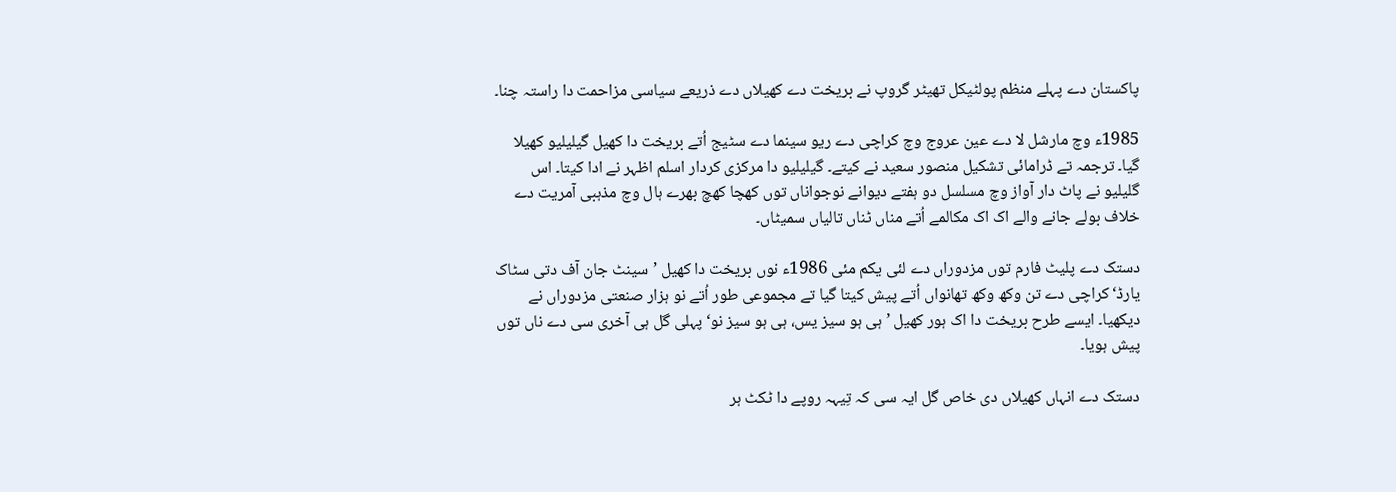پاکستان دے پہلے منظم پولٹیکل تھیٹر گروپ نے بریخت دے کھیلاں دے ذریعے سیاسی مزاحمت دا راستہ چنا۔

1985ء وچ مارشل لا دے عین عروج وچ کراچی دے ریو سینما دے سٹیج اُتے بریخت دا کھیل گیلیلیو کھیلا گیا۔ ترجمہ تے ڈرامائی تشکیل منصور سعید نے کیتے۔ گیلیلیو دا مرکزی کردار اسلم اظہر نے ادا کيتا۔ اس گلیلیو نے پاٹ دار آواز وچ مسلسل دو ہفتے دیوانے نوجواناں توں کھچا کھچ بھرے ہال وچ مذہبی آمریت دے خلاف بولے جانے والے اک اک مکالمے اُتے مناں ٹناں تالیاں سمیٹاں۔

دستک دے پلیٹ فارم توں مزدوراں دے لئی یکم مئی 1986ء نوں بریخت دا کھیل ’سینٹ جان آف دتی سٹاک یارڈ‘ کراچی دے تن وکھ وکھ تھانواں اُتے پیش کيتا گیا تے مجموعی طور اُتے نو ہزار صنعتی مزدوراں نے دیکھیا۔ ايسے طرح بریخت دا اک ہور کھیل ’ہی ہو سیز یس، ہی ہو سیز نو‘ پہلی گل ہی آخری سی دے ناں توں پیش ہويا۔

دستک دے انہاں کھیلاں دی خاص گل ایہ سی کہ تِیہہ روپے دا ٹکٹ ہر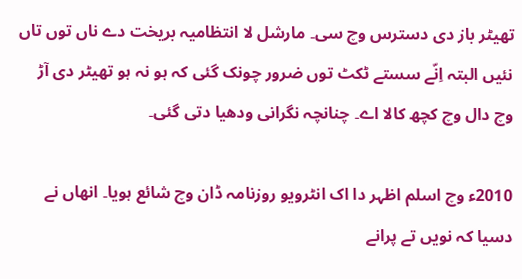تھیٹر باز دی دسترس وچ سی۔ مارشل لا انتظامیہ بریخت دے ناں توں تاں نئيں البتہ اِنّے سستے ٹکٹ توں ضرور چونک گئی کہ ہو نہ ہو تھیٹر دی آڑ وچ دال وچ کچھ کالا اے۔ چنانچہ نگرانی ودھیا دتی گئی۔

2010ء وچ اسلم اظہر دا اک انٹرویو روزنامہ ڈان وچ شائع ہويا۔ انھاں نے دسیا کہ نويں تے پرانے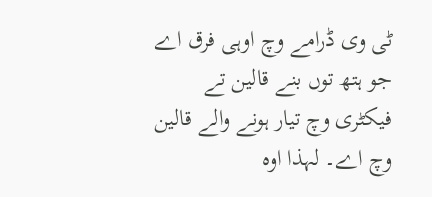ٹی وی ڈرامے وچ اوہی فرق اے جو ہتھ توں بنے قالین تے فیکٹری وچ تیار ہونے والے قالین وچ اے۔ لہذا اوہ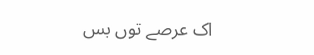اک عرصے توں بس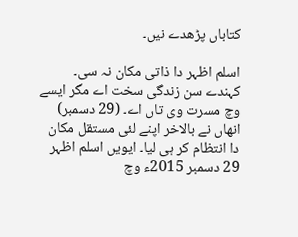کتاباں پڑھدے نيں۔

اسلم اظہر دا ذاتی مکان نہ سی۔ کہندے سن زندگی سخت اے مگر ايسے وچ مسرت وی تاں اے۔ (29 دسمبر) انھاں نے بالاخر اپنے لئی مستقل مکان دا انتظام کر ہی لیا۔ ایويں اسلم اظہر 29 دسمبر 2015ء وچ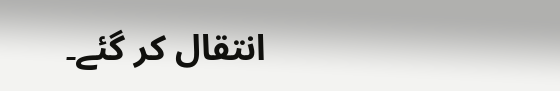انتقال کر گئے۔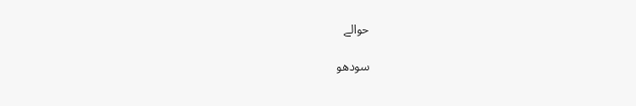حوالے

سودھو